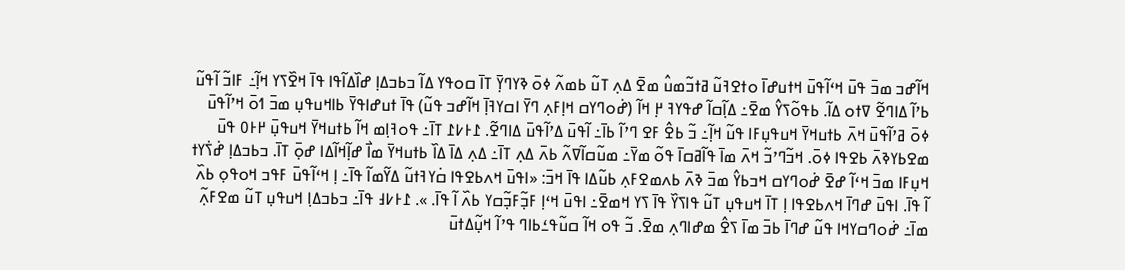ߞߊ߬ߝߏ ߘߏ߫ ߟߎ߫ ߞߵߊ߬ߟߎ߫ ߞߙߎߝߊ߫ ߋߙߐߔߎ߬ ߥߙߏ߬ߘߎ߮ ߘߐ߫ ߡߍ߲ ߠߎ߬ ߕߘߍ߬ ߦߋ߫ ߢߌߣߌ߲߫ ߠߊ߫ ߛߋߟߌ ߡߊ߬ ߏߕߏߡߊ߲ ߝߊ߰ߡߊ߬ߟߊ ߟߊ߫ ߞߐ߰ߖߌ ߞߊ߲߬߸ ߓߊߏ߬ ߊ߬ߟߎ߬ ߕߴߊ߬ ߡߊߣߐ߬ ߜߙߋ ߡߊ߬. ߕߟߋ߬ߖߌ߮ ߘߐ߫߸ ߡߊ߲߬ߛߊ߬ ߝߟߌߔ ߂߲ ߞߊ߬ (ߝ߭ߋߣߌߛ ߞߊ߲ߓߍ߲ ߣߌ߫ ߊߛߌߔߊ߲߫ ߞߊ߬ߝߏ ߟߎ߬) ߟߊ߫ ߙߎߝߊߟߌ߫ ߕߊߞߎߟߎ߲ ߘߏ߫ ߗߋ߫ ߞߴߊ߬ߟߎ߫ ߦߋ߫ ߥߴߊ߬ߟߎ߫ ߞߍ߫ ߕߙߎߞߌ߫ ߞߎߟߎ߲ߓߊ ߟߎ߬ ߞߊ߲߬߸ ߏ߬ ߕߐ߮ ߓߐ ߣߴߊ߬ ߕߊ߫߸ ߊ߬ߟߎ߫ ߡߴߊ߬ߟߎ߫ ߡߊߣߐ߬. ߁߅߇߁ ߠߊ߫߸ ߟߋߔߊ߲ߘ ߞߊ߬ ߕߙߎߞߌ߫ ߞߎߟߎ߲߫ ߂߅߀ ߟߎ߫ ߘߐߕߌߢߍ߫ ߕߐߟߊ ߦߋ߫. ߞߏ߬ߣߴߏ߬ ߞߍ߫ ߘߊ߫ ߟߊ߬ߥߛߊ߫ ߟߋ߬ ߘߌ߫߸ ߘߎ߬ߛߊ߬ߜߍ߬ ߕߍ߫ ߡߍ߲ ߠߊ߫߸ ߡߍ߲ ߡߊ߫ ߡߊ߰ ߕߙߎߞߌ߫ ߘߊ߯ ߝߊ߲߬ߞߊ߬ߡߊ ߝߋ߲߫ ߠߊ߫. ߏߕߏߡߊ߲ ߝ߭ߖ߭ߌߙ ߞߎ߲ߓߊ ߘߏ߫ ߞߵߊ߬ ߝߐ߫ ߝ߭ߋߣߌߛ ߞߏߕߌ߮ ߘߏ߫ ߢߍ߫ ߕߍߘߐߓߍ߲ ߕߎ߬ߡߊ ߟߊ߫ ߞߏ߫: «ߊߟߎ߫ ߞߍߕߐߟߊ ߛ߭ߌߔߙߎ߬ ߡߌ߬ߘߊ߬ ߟߊ߫߸ ߊ߲ ߞߵߊ߬ߟߎ߫ ߓߟߏ ߞߋߟߋ߲ ߕߍ߰ ߊ߬ ߟߊ߫. ߊߟߎ߫ ߝߣߊ߫ ߞߍߕߐߟߊ ߊ߲ ߠߊ߫ ߞߎߟߎ߲ ߠߎ߬ ߟߊߖߌ߰ ߟߊ߫ ߖߌ ߞߘߐ߫߸ ߊߟߎ߫ ߞߵߊ߲ ߓߏ߲߬ߓߏ߲߬ߛߌ ߕߍ߰ ߊ߬ ߟߊ߫. ». ߁߅߇߃ ߟߊ߫߸ ߏߕߏߡߊ߲ ߞߎߟߎ߲ ߠߎ߬ ߘߐߓߍ߲߬ ߘߊ߫߸ ߝ߭ߋߣߛߌߞߊ ߟߎ߬ ߝߣߊ߫ ߕߏ߫ ߘߊ߫ ߖߐ߮ ߘߝߊߣߍ߲ ߘߐ߫. ߏ߬ ߟߋ ߞߊ߬ ߛߎ߬ߟߑߕߊߣ ߟߴߊ߬ ߞߎ߲߬ߡߙߎ߫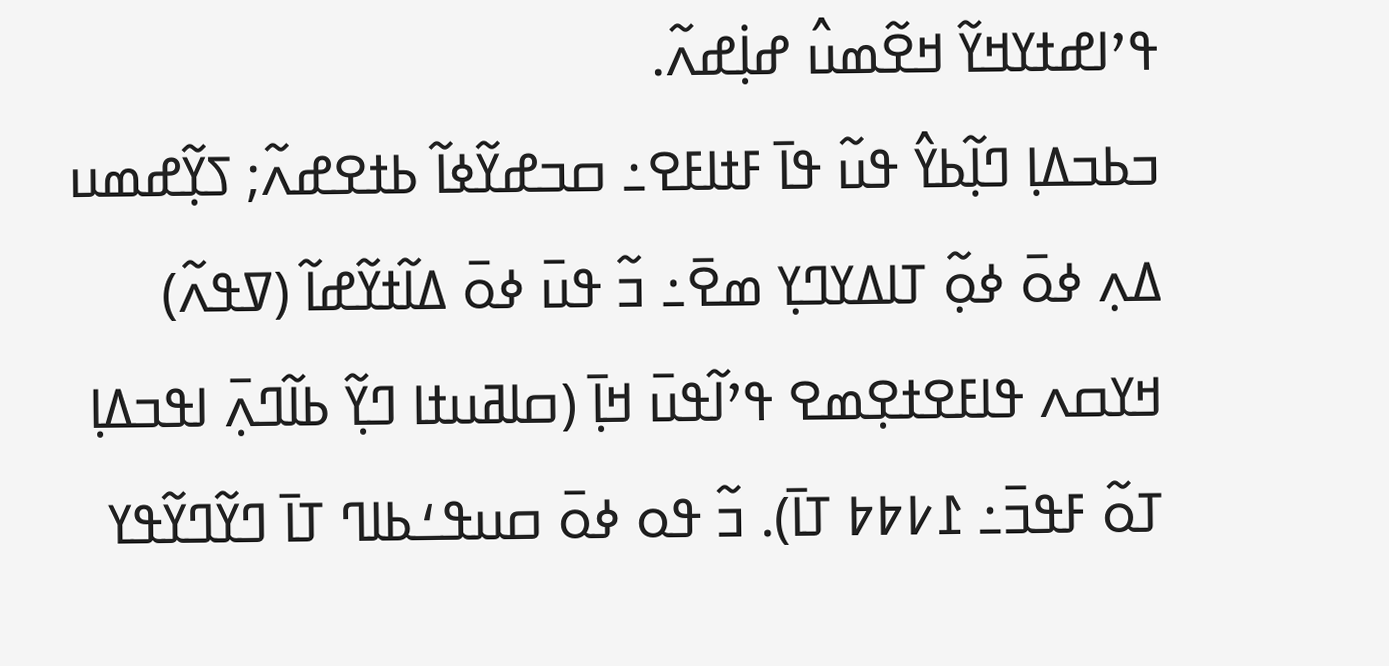ߟߴߊߝߙߌߞߌ߬ ߞߐ߬ߘߎ߮ ߝߊ߲߭ߝߍ߬.
ߏߕߏߡߊ߲ ߣߊ߲߬ߕߌ߮ ߟߎ߬ ߟߊ߫ ߓߙߊߓߐ߸ ߛߏߝߌ߬ߦߊ߬ ߕߙߐߝߍ߬; ߖߌ߲߬ߝߘߎ ߡߍ߲ ߦߋ߫ ߦߋ߲߬ ߠߊߡߌߣߌ߲ ߘߐ߫߸ ߏ߬ ߟߎ߫ ߦߋ߫ ߡߊ߬ߙߌ߬ߝߊ߬ (ߜߟߍ߬) ߞߌߛߍ ߟߊߓߐߙߐ߲ߘߐ ߟߴߊ߬ߟߎ߫ ߞߊ߲߫ (ߛߊߥߎߙߊ ߣߌ߲߬ ߕߊ߬ߣߍ߲߫ ߊߟߏߡߊ߲ ߠߋ߬ ߓߟߏ߫߸ ߁߇߈߈ ߠߊ߫). ߏ߬ ߟߋ ߦߋ߫ ߛߎߟߑߕߊߣ ߠߊ߫ ߣߌ߬ߣߌ߬ߟߌ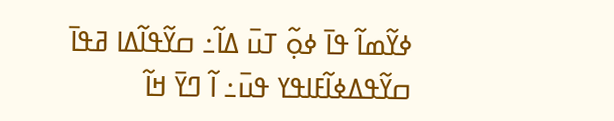ߦߌ߬ߘߊ߬ ߟߊ߫ ߦߋ߲߬ ߠߎ߫ ߡߊ߬߸ ߛߌ߬ߟߊ߬ߡߊ ߥߟߊ߫ ߛߌ߬ߟߡߦߊ߬ߓߊߟߌ ߟߎ߫߸ ߊ߬ ߣߌ߫ ߞߊ߬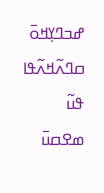ߝߏߣߌ߲ߞߋ߫ ߛߣߍ߬ߞߍ߬ߟߊ ߟߎ߬ ߘߐߛߎ߫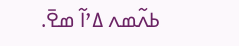ߕߍ߬ߘߍ ߡߴߊ߬ ߘߐ߫.